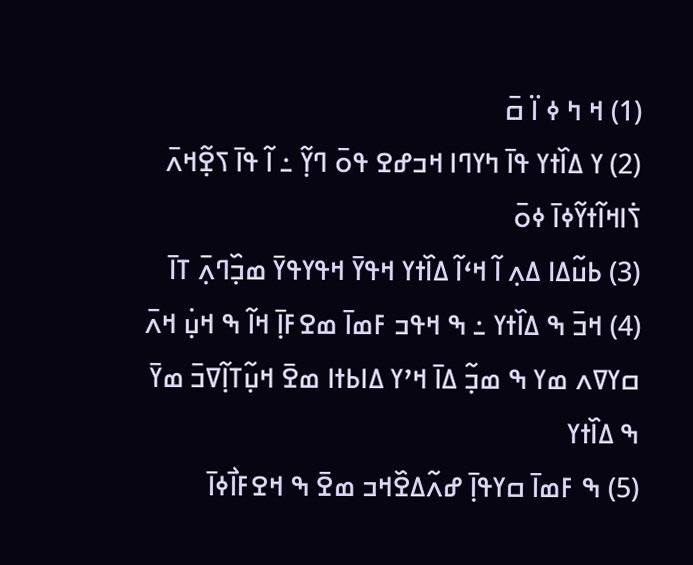(1) ߞ ߤ ߦ ߊ߳ ߛ߫
(2) ߌ ߡߊ߰ߙߌ ߟߊ߫ ߤߌߣߊ ߞߏߝߐ ߟߋ߫ ߣߌ߲߬ ߸ ߊ߬ ߟߊ߫ ߖߐ߲߬ߞߍ߫ ߖ߭ߊߞߊ߬ߙߌ߬ߦߊ߫ ߦߋ߫
(3) ߕߎ߬ߡߊ ߡߍ߲ ߊ߬ ߞߵߊ߬ ߡߊ߰ߙߌ ߞߟߌ߫ ߞߟߌߟߌ߫ ߘߏ߲߰ߣߍ߲߫ ߠߊ߫
(4) ߞߏ߫ ߒ ߡߊ߰ߙߌ ߸ ߒ ߞߟߏ ߓߘߊ߫ ߘߐߓߊ߲߫ ߞߊ߬ ߒ ߞߎ߲߭ ߞߍ߫ ߛߌߜߍ ߘߌ ߒ ߘߏ߲߬ ߡߊ߫ ߞߴߌ ߡߊߕߙߊ ߘߐ߫ ߞߎ߲߬ߠߊ߲߬ߜߏ߫ ߘߌ߫ ߒ ߡߊ߰ߙߌ
(5) ߒ ߓߘߊ߫ ߛߌߟߊ߲߫ ߝߍ߬ߡߐ߰ߞߏ ߘߐ߫ ߒ ߞߐߓߊ߯ߦߊ߫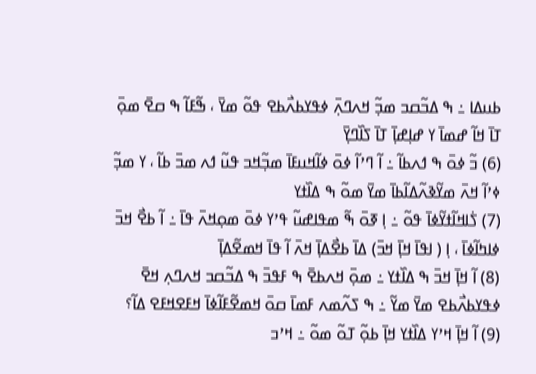ߕߎߡߊ ߸ ߒ ߡߏ߬ߛߏ ߘߏ߲߬ ߞߍߣߍ߲߫ ߦߟߌߕߍ߯ߕߐ ߟߋ߬ ߘߌ߫ ، ߒ߬ߓߊ߬ ߒ ߛߐ߫ ߘߋ߲߫ ߠߊ߫ ߞߊ߬ ߝߘߊ߫ ߌ ߝߊ߲ߝߊ߲߫ ߠߊ߫ ߖߊ߰ߣߌ߲߫
(6) ߏ߬ ߦߋ߫ ߒ ߗߍߕߊ߬ ߸ ߊ߬ ߣߴߊ߬ ߦߋ߫ ߦߊ߬ߞߎߓߊ߫ ߘߏ߲߬ߞߏ ߟߎ߬ ߗߍ ߘߏ߫ ߕߊ߬ ، ߌ ߘߏ߲߬ ߦߴߊ߬ ߞߍ߫ ߘߌ߬ߢߍ߬ߡߊ߬ߕߊ߫ ߘߌ߫ ߘߋ߬ ߒ ߡߊ߰ߙߌ
(7) ߖ߭ߊߞߊ߬ߙߌ߬ߦߊ߫ ߟߋ߬ ߸ ߊ߲ ߧߋ߫ ߒ߬ ߘߟߊߝߎ߬ ߟߴߌ ߦߋ߫ ߘߋ߲ߞߍ߫ ߟߊ߫ ߸ ߊ߬ ߕߐ߯ ߞߏ߫ ߦߊߤߊ߬ߦߊ߫ ، ߊ߲ ( ߊߟߊ߫ ߞߊ߲߫ ߞߏ߫) ߡߊ߫ ߕߐ߯ߡߊ߲߫ ߞߍ߫ ߊ߬ ߟߊ߫ ߞߘߐ߬ߡߊ߲߫
(8) ߊ߬ ߞߊ߲߫ ߞߏ߫ ߒ ߡߊ߰ߙߌ ߸ ߘߋ߲߫ ߞߍߕߐ߫ ߒ ߓߟߏ߫ ߒ ߡߏ߬ߛߏ ߞߍߣߍ߲ ߞߐ߫ ߦߟߌߕߍ߯ߕߐ ߘߌ߫ ߘߌ߬ ߸ ߒ ߖߍ߬ߘߍ ߓߘߊ߫ ߛߋ߫ ߞߘߐ߬ߓߊ߬ߦߊ߫ ߞߓߐߞߓߐ ߡߊ߬؟
(9) ߊ߬ ߞߊ߲߫ ߞߴߌ ߡߊ߰ߙߌ ߞߊ߲߫ ߕߋ߲߬ ߠߋ߬ ߘߋ߬ ߸ ߞߴߏ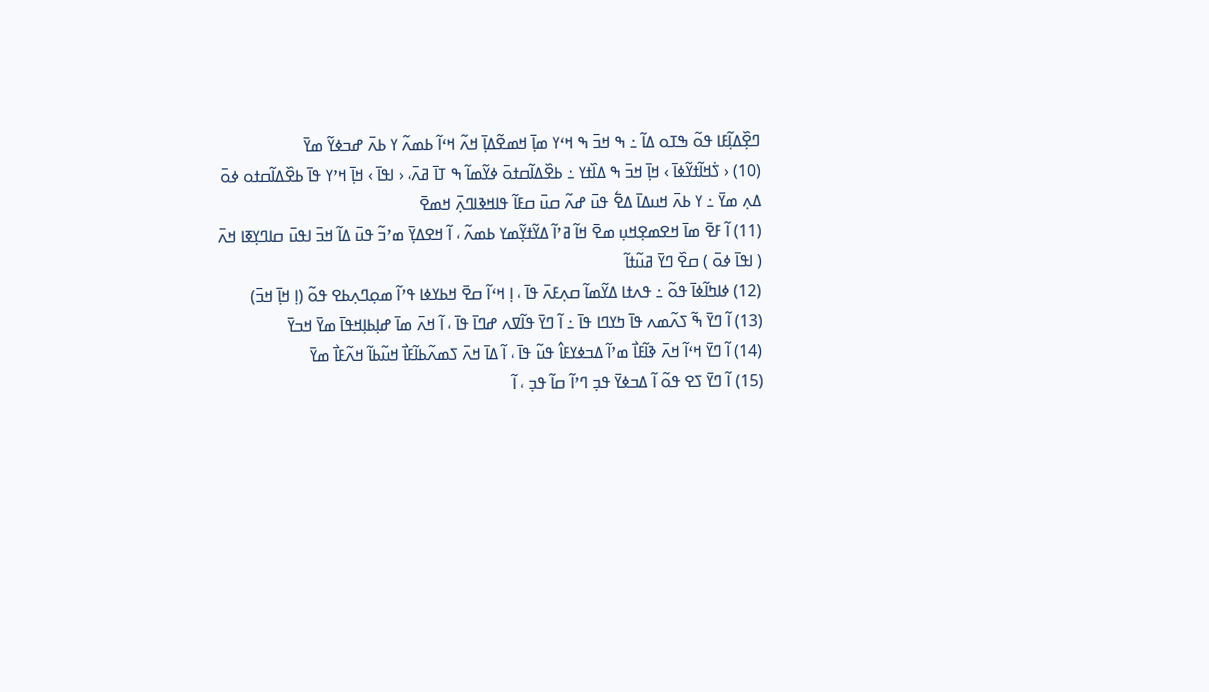ߣߐ߲߰ߡߊ߲߬ߓߊ ߟߋ߬ ߒߠߋ ߡߊ߬ ߸ ߒ ߞߏ߫ ߒ ߞߵߌ ߘߊ߲߫ ߞߘߐ߬ߡߊ߲߫ ߞߍ߬ ߞߵߊ߬ ߕߘߍ߬ ߌ ߕߍ߫ ߝߏߦߌ߬ ߘߌ߫
(10) ‹ ߖ߭ߞߊ߬ߙߌ߬ߦߊ߫ › ߞߊ߲߫ ߞߏ߫ ߒ ߡߊ߰ߙߌ ߸ ߕߐ߰ߡߊ߬ߛߙߋ߫ ߦߌ߬ߘߊ߬ ߒ ߠߊ߫ ߥߍ߫، ‹ ߊߟߊ߫ › ߞߊ߲߫ ߞߴߌ ߟߊ߫ ߕߐ߰ߡߊ߬ߛߙߋ ߦߋ߫ ߡߍ߲ ߘߌ߫ ߸ ߌ ߕߍ߫ ߞߎߡߊ߫ ߡߐ߱ ߟߎ߫ ߝߍ߬ ߛߎ߫ ߛߓߊ߬ ߟߊߞߢߊߣߍ߲߫ ߞߘߐ߫
(11) ߊ߬ ߓߐ߫ ߘߊ߫ ߞߐߘߐ߲ߞߎ߲ ߘߐ߫ ߞߊ߬ ߥߴߊ߬ ߡߌ߬ߙߌ߲߬ߘߌ ߕߘߍ߬ ، ߊ߬ ߞߐߡߌ߲߫ ߘߴߏ߬ ߟߎ߫ ߡߊ߬ ߞߏ߫ ߊߟߎ߫ ߛߊߣߌ߲ߧߊ ߞߍ߫ ( ߊߟߊ߫ ߦߋ߫ ) ߛߐ߰ ߣߌ߫ ߥߎ߬ߙߊ߬
(12) ߦߊߤߊ߬ߦߊ߫ ߟߋ߬ ߸ ߟߍߙߊ ߡߌ߬ߘߊ߬ ߛߍ߲ߓߍ߫ ߟߊ߫ ، ߊ߲ ߞߵߊ߬ ߛߐ߫ ߞߕߌߦߊ ߟߴߊ߬ ߘߋ߲ߣߍ߲ߕߐ ߟߋ߬ (ߊ߲ ߞߊ߲߫ ߞߏ߫)
(13) ߊ߬ ߣߌ߫ ߒ߬ ߖߍ߬ߘߍ ߟߊ߫ ߤߌߣߊ ߟߊ߫ ߸ ߊ߬ ߣߌ߫ ߟߊ߬ߜߍ ߝߣߊ߫ ߟߊ߫ ، ߊ߬ ߞߍ߫ ߘߊ߫ ߝߊ߲ߕߊ߲ߞߟߊ߫ ߘߌ߫ ߞߏߌ߫
(14) ߊ߬ ߣߌ߫ ߞߵߊ߬ ߞߍ߫ ߢߊ߬ߓߊ߯ ߘߴߊ߬ ߡߏߦߌߓߊ߮ ߟߎ߬ ߟߊ߫ ، ߊ߬ ߡߊ߫ ߞߍ߫ ߖߘߍ߬ߕߊ߬ߓߊ߯ ߞߎ߬ߕߊ߬ ߞߍ߬ߓߊ߯ ߘߌ߫
(15) ߊ߬ ߣߌ߫ ߖߐ ߟߋ߬ ߊ߬ ߡߏߦߌ߫ ߟߏ߲ ߣߴߊ߬ ߛߊ߬ ߟߏ߲ ، ߊ߬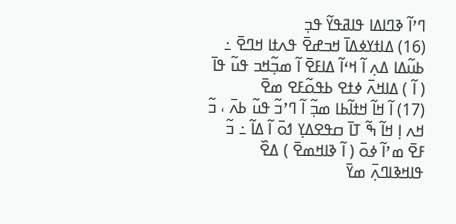ߣߴߊ߬ ߢߣߊߡߊ ߟߊߥߟߌ߬ ߟߏ߲
(16) ߡߊߙߌߦߡߊ߫ ߞߏߝߐ߫ ߟߍߙߊ ߞߣߐ߫ ߸ ߕߎ߬ߡߊ ߡߍ߲ ߊ߬ ߞߵߊ߬ ߡߊߓߐ߫ ߊ߬ ߘߏ߲߬ߞߏ ߟߎ߬ ߟߊ߫ ( ߊ߬ ) ߡߊߞߍ߫ ߦߙߐ ߕߟߋ߬ߓߐ ߘߐ߫
(17) ߊ߬ ߞߊ߬ ߞߙߊ߬ߕߊ ߘߏ߲߬ ߊ߬ ߣߴߏ߬ ߟߎ߬ ߕߍ߫ ، ߏ߬ ߞߍ ߊ߲ ߞߊ߬ ߒ߬ ߠߊ߫ ߛߟߐߡߌ߲ ߗߋ߫ ߊ߬ ߡߊ߬ ߸ ߏ߬ ߓߐ߫ ߘߴߊ߬ ߦߋ߫ ( ߊ߬ ߢߊߞߘߐ߫ ) ߡߐ߰ ߟߊߞߢߊߣߍ߲߫ ߘߌ߫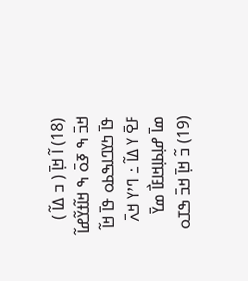(18) ߊ߬ ߞߊ߲߫ ( ߏ ߡߊ߬ ) ߞߏ߫ ߒ ߧߋ߫ ߒ ߞߊ߬ߙߌ߬ߝߊ߬ ߟߊ߫ ߤߌߣߊߒߕߋ ߟߊ߫ ߞߊ߬ ߓߐ߫ ߌ ߡߊ߬ ߸ ߣߴߌ ߞߍ߫ ߘߊ߫ ߝߊ߲ߕߊ߲ߞߊߓߊ߯ ߘߌ߫
(19) ߏ߬ ߞߊ߲߫ ߞߏ߫ ߒߠߋ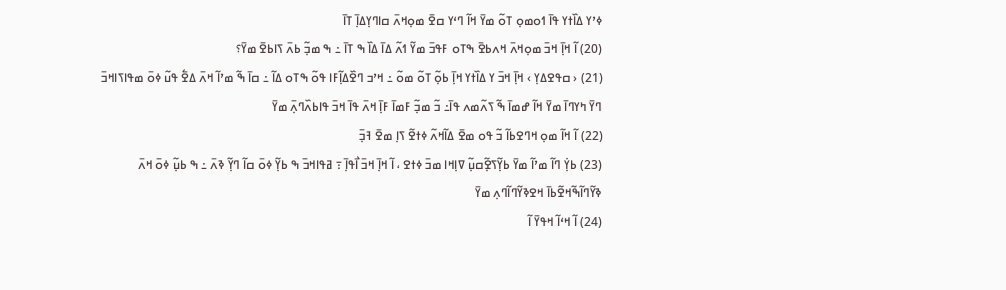ߦߴߌ ߡߊ߰ߙߌ ߟߊ߫ ߗߋߘߋ߲ ߠߋ߬ ߘߌ߫ ߞߊ߬ ߣߵߌ ߛߐ߫ ߘߋ߲ߞߍ߫ ߛߊߣߌ߲ߡߊ߲߫ ߠߊ߫
(20) ߊ߬ ߞߊ߲߫ ߞߏ߫ ߘߋ߲ߞߍ߫ ߞߍߕߐ߫ ߒߠߋ ߓߟߏ߫ ߘߌ߬ ߗߍ߬ ߡߊ߫ ߡߊ߰ ߒ ߠߊ߫ ߸ ߒ ߘߏ߲߬ ߕߍ߫ ߖߊߕߐ߫ ߘߌ߫؟
(21) ‹ ߛߟߐߡߌ߲ › ߞߊ߲߫ ߞߏ߫ ߌ ߡߊ߰ߙߌ ߞߊ߲߫ ߕߋ߲߬ ߠߋ߬ ߘߋ߬ ߸ ߞߴߏ ߣߐ߰ߡߊ߲߬ߓߊ ߟߋ߬ ߒߠߋ ߡߊ߬ ߸ ߛߊ߫ ߒ߬ ߘߴߊ߬ ߞߍ߫ ߡߐ߱ ߟߎ߬ ߦߋ߫ ߘߟߊߖߊߞߏ߫ ߣߌ߫ ߤߌߣߊ߫ ߘߌ߫ ߞߊ߬ ߝߘߊ߫ ߒ߬ ߖߍ߬ߘߍ ߟߊ߫߸ ߏ߬ ߘߏ߲߬ ߓߘߊ߫ ߓߊ߲߫ ߞߍ߫ ߟߊ߫ ߞߏ߫ ߟߊߕߍ߰ߣߍ߲߫ ߘߌ߫
(22) ߊ߬ ߞߊ߬ ߘߋ߲ ߞߣߐߕߊ߬ ߏ߬ ߟߋ ߘߐ߫ ߡߊ߬ߞߍ߬ ߦߙߐ߬ ߖߊ߲ ߘߐ߫ ߔߏ߲߫
(23) ߕߌ߲߭ ߣߊ߬ ߘߴߊ߬ ߘߌ߫ ߕߌ߲߬ߖߐ߲߬ߛߎ߲߬ ߜߊ߲ߞߊ ߘߏ߫ ߦߙߐ ، ߊ߬ ߞߊ߲߫ ߞߏ߫ ߊ߯ߟߊ߲߫ ߹ ߥߟߊߞߏ߫ ߒ ߕߌ߲߬ ߦߋ߫ ߛߊ߬ ߣߌ߲߬ ߢߍ߫ ߸ ߒ ߕߎ߲߬ ߦߋ߫ ߞߍ߫ ߢߌ߬ߣߊ߬ߒ߬ߞߐ߬ߕߊ߫ ߞߐߢߌ߬ߣߊ߬ߣߍ߲ ߘߌ߫
(24) ߊ߬ ߞߵߊ߬ ߞߟߌ߫ ߊ߬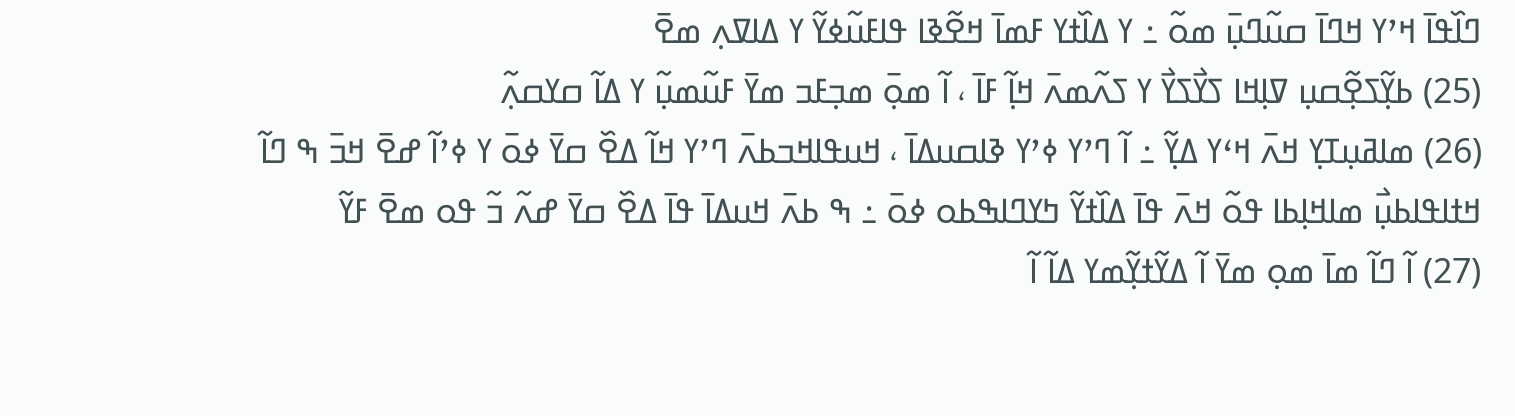ߣߊ߰ߟߊ߫ ߞߴߌ ߞߣߊ߫ ߛߎ߬ߣߎ߲߫ ߘߋ߬ ߸ ߌ ߡߊ߰ߙߌ ߓߘߊ߫ ߞߐ߬ߢߊ ߟߊߓߎ߬ߦߌ߬ ߌ ߡߊߜߍ߲ ߘߐ߫
(25) ߕߌ߲߬ߖߐ߲߬ߛߎ߲ ߜߊ߲ߞߊ ߖߌ߯ߖߌ߯ ߌ ߖߍ߬ߘߍ߫ ߞߊ߲߬ ߓߊ߫ ، ߊ߬ ߘߋ߲߫ ߘߏ߲ߓߏ ߘߌ߫ ߓߎ߬ߘߎ߲߬ ߌ ߡߊ߬ ߛߌߛߍ߲߬
(26) ߘߊߥߎ߲ߠߌ߲ ߞߍ߫ ߞߵߌ ߡߌ߲߬ ߸ ߊ߬ ߣߴߌ ߦߴߌ ߢߊߛߎߡߊ߫ ، ߞߎߟߊߞߏߕߍ߫ ߣߴߌ ߞߊ߬ ߡߐ߰ ߛߌ߫ ߦߋ߫ ߌ ߦߴߊ߬ ߝߐ߫ ߞߏ߫ ߒ ߣߊ߬ ߞߙߊߟߊߕߎ߲߯ ߘߊߞߊ߲ߕߊ ߟߋ߬ ߞߍ߫ ߟߊ߫ ߡߊ߰ߙߌ߬ ߤߌߣߊߒߕߋ ߦߋ߫ ߸ ߒ ߕߍ߫ ߞߎߡߊ߫ ߟߊ߫ ߡߐ߰ ߛߌ߫ ߝߍ߬ ߏ߬ ߟߋ ߘߐ߫ ߓߌ߬
(27) ߊ߬ ߣߊ߬ ߘߊ߫ ߘߋ߲ ߘߌ߫ ߊ߬ ߡߌ߬ߙߌ߲߬ߘߌ ߡߊ߬ ߊ߬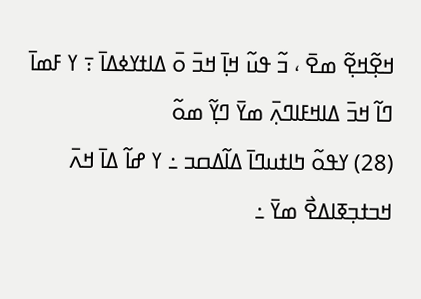ߞߐ߲߬ߞߐ߲߬ ߘߐ߫ ، ߏ߬ ߟߎ߬ ߞߊ߲߫ ߞߏ߫ ߋ߫ ߡߊߙߌߦߡߊ߫ ߹ ߌ ߓߘߊ߫ ߣߊ߬ ߞߏ߫ ߡߊߞߓߊߣߍ߲߫ ߘߌ߫ ߣߌ߲߬ ߘߋ߬
(28) ߌߟߋ߬ ߤߊߙߎߣߊ߫ ߡߊ߬ߡߛߏ ߸ ߌ ߝߊ߬ ߡߊ߫ ߞߍ߫ ߞߏߙߏ߲ߧߊߡߐ߯ ߘߌ߫ ߸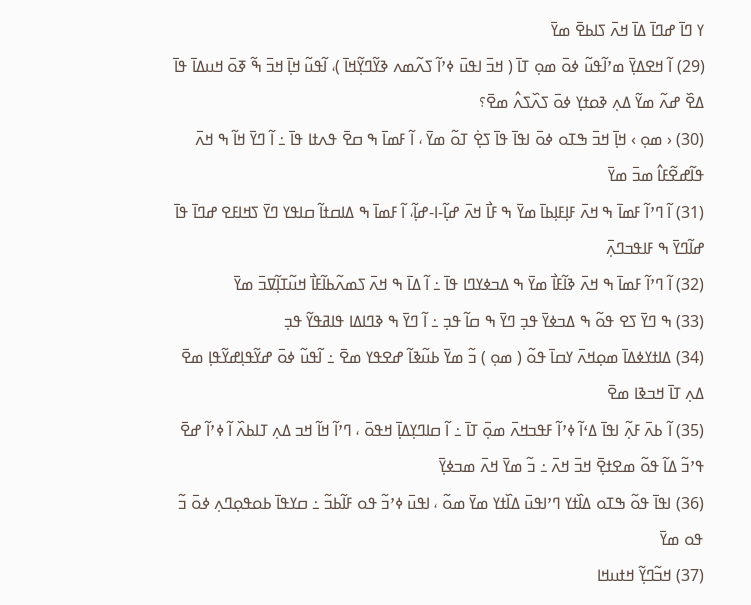ߌ ߣߊ߫ ߝߣߊ߫ ߡߊ߫ ߞߍ߫ ߖߊߕߐ߫ ߘߌ߫
(29) ߊ߬ ߞߐߡߌ߲߫ ߘߴߊ߬ߟߎ߬ ߦߋ߫ ߘߋ߲ ߠߊ߫ ( ߞߏ߫ ߊߟߎ߫ ߦߴߊ߬ ߖߍ߬ߘߍ ߢߌ߬ߣߌ߲߬ߞߊ߫ )، ߊ߬ߟߎ߬ ߞߊ߲߫ ߞߏ߫ ߒ߬ ߧߋ߫ ߞߎߡߊ߫ ߟߊ߫ ߡߐ߰ ߝߍ߬ ߘߌ߬ ߡߍ߲ ߢߋߙߌ߲ ߦߋ߫ ߖߍ߰ߖߍ߮ ߘߐ߫؟
(30) ‹ ߘߋ߲ › ߞߊ߲߫ ߞߏ߫ ߒߠߋ ߦߋ߫ ߊߟߊ߫ ߟߊ߫ ߖߐ߲߭ ߠߋ߬ ߘߌ߫ ، ߊ߬ ߓߘߊ߫ ߒ ߛߐ߫ ߟߍߙߊ ߟߊ߫ ߸ ߊ߬ ߣߌ߫ ߞߊ߬ ߒ ߞߍ߫ ߟߊ߬ߝߐ߬ߓߊ߮ ߘߏ߫ ߘߌ߫
(31) ߊ߬ ߣߴߊ߬ ߓߘߊ߫ ߒ ߞߍ߫ ߓߊ߲ߓߊ߲ߕߊ߫ ߘߌ߫ ߒ ߓߊ߯ ߞߍ߫ ߝߊ߲߬-ߊ-ߝߊ߲߬، ߊ߬ ߓߘߊ߫ ߒ ߡߊߛߙߊ߬ ߛߊߟߌ ߣߌ߫ ߖߞߊߓߐ ߝߣߊ߫ ߟߊ߫ ߝߊ߬ߣߌ߫ ߒ ߓߊߟߏߣߍ߲߫
(32) ߊ߬ ߣߴߊ߬ ߓߘߊ߫ ߒ ߞߍ߫ ߢߊ߬ߓߊ߯ ߘߌ߫ ߒ ߡߏߦߌߣߊ ߟߊ߫ ߸ ߊ߬ ߡߊ߫ ߒ ߞߍ߫ ߖߘߍ߬ߕߊ߬ߓߊ߯ ߞߎ߬ߠߊ߲߬ߜߏ߫ ߘߌ߫
(33) ߒ ߣߌ߫ ߖߐ ߟߋ߬ ߒ ߡߏߦߌ߫ ߟߏ߲ ߣߌ߫ ߒ ߛߊ߬ ߟߏ߲ ߸ ߊ߬ ߣߌ߫ ߒ ߢߣߊߡߊ ߟߊߥߟߌ߬ ߟߏ߲
(34) ߡߊߙߌߦߡߊ߫ ߘߋ߲ߞߍ߫ ߌߛߊ߫ ߟߋ߬ ( ߘߋ߲ ) ߏ߬ ߘߌ߫ ߕߎ߬ߢߊ߬ ߝߐߟߌ ߘߐ߫ ߸ ߊ߬ߟߎ߬ ߦߋ߫ ߝߌ߬ߟߊ߲ߝߌ߬ߟߊ߲ ߘߐ߫ ߡߍ߲ ߠߊ߫ ߞߏߢߊ ߘߐ߫
(35) ߊ߬ ߕߍ߫ ߓߍ߲߬ ߊߟߊ߫ ߡߵߊ߬ ߦߴߊ߬ ߓߟߏߞߍ߫ ߘߋ߲߫ ߠߊ߫ ߸ ߊ߬ ߛߊߣߌ߲ߡߊ߲߫ ߞߟߋ߫ ، ߣߴߊ߬ ߞߊ߬ ߞߏ ߡߍ߲ ߠߊߕߍ߰ ߊ߬ ߦߴߊ߬ ߝߐ߫ ߟߴߏ߬ ߡߊ߬ ߟߋ߬ ߘߐߙߐ߲߫ ߞߏ߫ ߞߍ߫ ߸ ߏ߬ ߘߌ߫ ߞߍ߫ ߘߏߦߌ߲߫
(36) ߊߟߊ߫ ߟߋ߬ ߒߠߋ ߡߊ߰ߙߌ ߣߴߊߟߎ߫ ߡߊ߰ߙߌ ߘߌ߫ ߘߋ߬ ، ߊߟߎ߫ ߦߴߏ߬ ߟߋ ߓߊ߬ߕߏ߬ ߸ ߛߌߟߊ߫ ߕߋߟߋ߲ߣߍ߲ ߦߋ߫ ߏ߬ ߟߋ ߘߌ߫
(37) ߞߏ߬ߣߌ߲߬ ߞߙߎߞߊ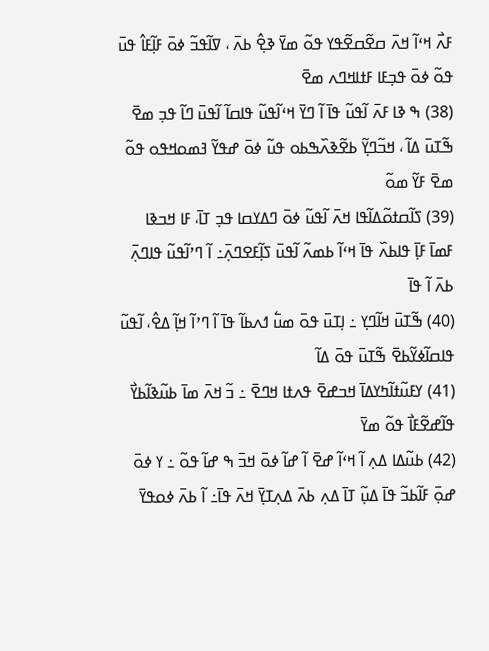ߓߍ߯ ߞߵߊ߬ ߞߍ߫ ߛߐ߬ߛߐ߬ߟߌ ߟߋ߬ ߘߌ߫ ߢߐ߲߮ ߕߍ߫ ، ߜߊ߬ߟߏ߬ ߦߋ߫ ߓߊ߲߬ߓߊ߮ ߟߎ߫ ߟߋ߬ ߦߋ߫ ߟߏ߲ߓߊ ߓߙߊߞߣߍ ߘߐ߫
(38) ߒ ߢߊ ߓߍ߫ ߊ߬ߟߎ߬ ߟߊ߫ ߊ߬ ߣߌ߫ ߞߵߊ߬ߟߎ߬ ߟߊߛߊ߬ ߊ߬ߟߎ߫ ߣߊ߬ ߟߏ߲ ߘߐ߫ ߒ߬ߠߎ߫ ߡߊ߬ ، ߞߏ߬ߣߌ߲߬ ߕߐ߬ߢߍ߰ߒߕߋ ߟߎ߬ ߦߋ߫ ߝߟߌ߬ ߔߘߋߞߟߋ ߟߋ߬ ߘߐ߫ ߓߌ߬ ߘߋ߬
(39) ߖߊ߬ߛߙߋ߬ߡߊ߬ߟߊ ߞߍ߫ ߊ߬ߟߎ߬ ߦߋ߫ ߣߡߌߛߊ ߟߏ߲ ߠߊ߫، ߓߊ ߞߏߢߊ ߓߘߊ߫ ߓߊ߲߫ ߟߊߕߍ߰ ߟߊ߫ ߞߵߊ߬ ߕߘߍ߬ ߊ߬ߟߎ߫ ߖߊ߲߬ߓߐߣߍ߲߫߸ ߊ߬ ߣߴߊ߬ߟߎ߬ ߟߊߣߍ߲߫ ߕߍ߫ ߊ߬ ߟߊ߫
(40) ߒ߬ߠߎ߫ ߞߊ߬ߣߌ߲ ߸ ߊ߲ߠߎ߫ ߟߋ߫ ߘߎ߱ ߗߍߕߊ߬ ߟߊ߫ ߊ߬ ߣߴߊ߬ ߞߊ߲߬ ߡߐ߮، ߊ߬ߟߎ߬ ߟߊߛߊ߬ߦߌ߬ߕߐ߫ ߒ߬ߠߎ߫ ߟߋ߫ ߡߊ߬
(41) ߌߓߎ߬ߙߊ߬ߤߌߡߊ߫ ߞߏߝߐ߫ ߟߍߙߊ ߞߣߐ߫ ߸ ߏ߬ ߞߍ߫ ߘߊ߫ ߕߎ߬ߢߊ߬ߕߌ߯ ߟߊ߬ߝߐ߬ߓߊ߯ ߟߋ߬ ߘߌ߫
(42) ߕߎ߬ߡߊ ߡߍ߲ ߊ߬ ߞߵߊ߬ ߝߐ߫ ߊ߬ ߝߊ߬ ߦߋ߫ ߞߏ߫ ߒ ߝߊ߬ ߟߋ߬ ߸ ߌ ߦߋ߫ ߝߋ߲߫ ߓߊ߬ߕߏ߬ ߟߊ߫ ߡߎ߲߬ ߠߊ߫ ߡߍ߲ ߕߍ߫ ߡߍ߲ߠߌ߲߫ ߞߍ߫ ߟߊ߫߸ ߊ߬ ߕߍ߫ ߦߋߟߌ߫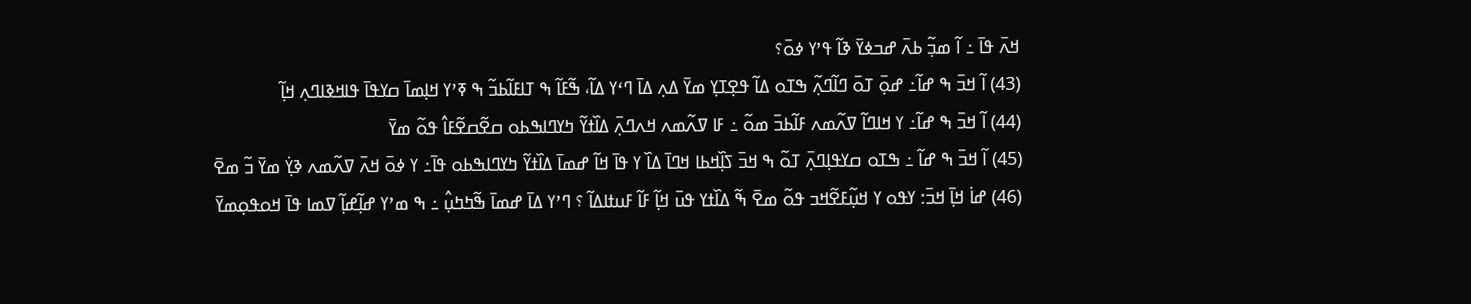ߞߍ߫ ߟߊ߫ ߸ ߊ߬ ߘߏ߲߬ ߕߍ߫ ߝߏߦߌ߫ ߢߊ߬ ߟߴߌ ߦߋ߫؟
(43) ߊ߬ ߞߏ߫ ߒ ߝߊ߬߸ ߝߋ߲߫ ߠߋ߫ ߣߊ߬ߣߍ߲߬ ߒߠߋ ߡߊ߬ ߟߐ߲ߠߌ߲ ߘߌ߫ ߡߍ߲ ߡߊ߫ ߣߵߌ ߡߊ߬، ߒ߬ߓߊ߬ ߒ ߠߊߓߊ߬ߕߏ߬ ߒ ߧߴߌ ߞߊ߲ߘߊ߫ ߛߌߟߊ߫ ߟߊߞߢߊߣߍ߲ ߞߊ߲߬
(44) ߊ߬ ߞߏ߫ ߒ ߝߊ߬߸ ߌ ߞߊߣߊ߬ ߜߍ߬ߘߍ ߓߊ߬ߕߏ߫ ߘߋ߬ ߸ ߓߊ ߜߍ߬ߘߍ ߞߍߣߍ߲߫ ߡߊ߰ߙߌ߬ ߤߌߣߊߒߕߋ ߛߐ߬ߛߐ߬ߓߊ߮ ߟߋ߬ ߘߌ߫
(45) ߊ߬ ߞߏ߫ ߒ ߝߊ߬ ߸ ߒߠߋ ߛߌߟߊ߲ߣߍ߲߫ ߠߋ߬ ߒ ߞߏ߫ ߖߊ߲߰ߞߕߊ ߞߣߊ߫ ߡߊ߰ ߌ ߟߊ߫ ߞߊ߬ ߝߘߊ߫ ߡߊ߰ߙߌ߬ ߤߌߣߊߒߕߋ ߟߊ߫߸ ߌ ߦߋ߫ ߞߍ߫ ߜߍ߬ߘߍ ߢߌ߲߭ ߘߌ߫ ߏ߬ ߘߐ߫
(46) ߝߊ߭ ߞߊ߲߫ ߞߏ߫: ߌߟߋ ߌ ߞߎ߲߬ߓߐ߬ߞߏ ߟߋ߬ ߘߐ߫ ߒ߬ ߡߊ߰ߙߌ ߟߎ߫ ߞߊ߲߬ ߓߊ߬ ߓߎߙߊߡߊ߬ ؟ ߣߴߌ ߡߊ߫ ߝߘߊ߫ ߒ߬ߤߤߎ߲߮ ߸ ߒ ߘߴߌ ߝߊ߲߬ߝߊ߲߬ ߜߘߊ ߟߊ߫ ߞߋߟߋ߲ߘߌ߫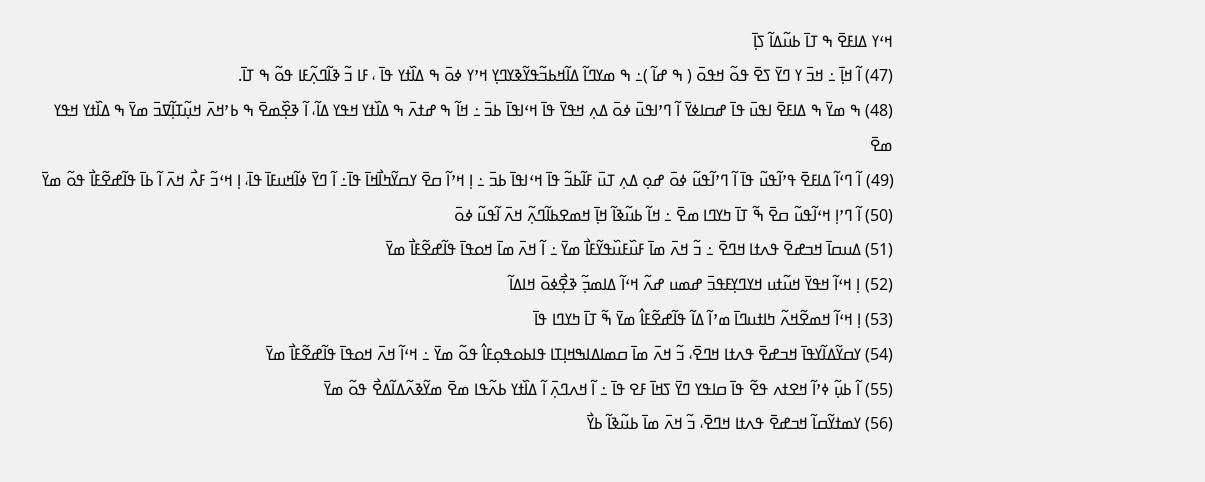ߞߵߌ ߡߊߓߐ߫ ߒ ߠߊ߫ ߕߎ߬ߡߊ߬ ߖߊ߲߫
(47) ߊ߬ ߞߊ߲߫ ߸ ߞߏ߫ ߌ ߣߌ߫ ߖߐ߫ ߟߋ߬ ߞߟߋ߫ ( ߒ ߝߊ߬ )߸ ߒ ߘߌߣߊ߬ ߡߊ߬ߞߕߏ߬ߟߌ߬ߢߌߣߌ߲ ߞߴߌ ߦߋ߫ ߒ ߡߊ߰ߙߌ ߟߊ߫ ، ߓߊ ߏ߬ ߢߊ߬ߣߍ߲߬ߓߊ ߟߋ߬ ߒ ߠߊ߫.
(48) ߒ ߘߌ߫ ߒ ߡߊߓߐ߫ ߊߟߎ߫ ߟߊ߫ ߝߛߊߦߌ߫ ߊ߬ ߣߴߊߟߎ߫ ߦߋ߫ ߡߍ߲ ߞߟߌ߫ ߟߊ߫ ߞߵߊߟߊ߫ ߕߏ߫ ߸ ߞߊ߬ ߒ ߝߙߍ߫ ߒ ߡߊ߰ߙߌ ߞߟߌ ߡߊ߬، ߊ߬ ߢߐ߲߰ߘߐ߫ ߒ ߕߴߞߍ߫ ߞߎ߲߬ߠߊ߲߬ߜߏ߫ ߘߌ߫ ߒ ߡߊ߰ߙߌ ߞߟߌ ߘߐ߫
(49) ߊ߬ ߣߵߊ߬ ߡߊߓߐ߫ ߟߴߊ߬ߟߎ߬ ߟߊ߫ ߊ߬ ߣߴߊ߬ߟߎ߬ ߦߋ߫ ߝߋ߲ ߡߍ߲ ߠߎ߫ ߓߊ߬ߕߏ߬ ߟߊ߫ ߞߵߊߟߊ߫ ߕߏ߫ ߸ ߊ߲ ߞߴߊ߬ ߛߐ߫ ߌߛߌ߬ߤߊ߯ߞߊ߫ ߟߊ߫߸ ߊ߬ ߣߌ߫ ߦߊ߬ߞߎߓߊ߫ ߟߊ߫، ߊ߲ ߞߵߏ߬ ߓߍ߯ ߞߍ߫ ߊ߬ ߕߊ߫ ߟߊ߬ߝߐ߬ߓߊ߯ ߟߋ߬ ߘߌ߫
(50) ߊ߬ ߣߴߊ߲ ߞߵߊ߬ߟߎ߬ ߛߐ߫ ߒ߬ ߠߊ߫ ߤߌߣߊ ߘߐ߫ ߸ ߞߊ߬ ߕߎ߬ߢߊ߬ ߞߊ߲߫ ߞߘߐߕߊ߬ߣߍ߲߬ ߞߍ߫ ߊ߬ߟߎ߬ ߦߋ߫
(51) ߡߎߛߊ߫ ߞߏߝߐ߫ ߟߍߙߊ ߞߣߐ߫ ߸ ߏ߬ ߞߍ߫ ߘߊ߫ ߓߎ߰ߓߎ߰ߟߌ߬ߓߊ߯ ߘߌ߫ ߸ ߊ߬ ߞߍ߫ ߘߊ߫ ߞߋߟߊ߫ ߟߊ߬ߝߐ߬ߓߊ߯ ߘߌ߫
(52) ߊ߲ ߞߵߊ߬ ߞߟߌ߫ ߞߎ߬ߙߎ ߞߌߣߌ߲ߓߟߏ߫ ߝߘߎ ߝߍ߬ ߞߵߊ߬ ߡߊߘߏ߲߬ ߢߐ߲߯ߦߋ߫ ߞߊߡߊ߬
(53) ߊ߲ ߞߵߊ߬ ߞߘߐ߬ߞߍ߬ ߤߊߙߎߣߊ߫ ߘߴߊ߬ ߡߊ߬ ߟߊ߬ߝߐ߬ߓߊ߮ ߘߌ߫ ߒ߬ ߠߊ߫ ߤߌߣߊ ߟߊ߫
(54) ߌߛߌ߬ߡߊ߬ߌߟߊ߫ ߞߏߝߐ߫ ߟߍߙߊ ߞߣߐ߫، ߏ߬ ߞߍ߫ ߘߊ߫ ߛߘߊߡߊߒߞߊ߲ߠߊ ߟߊߕߋߟߋ߲ߓߊ߮ ߟߋ߬ ߘߌ߫ ߸ ߞߵߊ߬ ߞߍ߫ ߞߋߟߊ߫ ߟߊ߬ߝߐ߬ߓߊ߯ ߘߌ߫
(55) ߊ߬ ߕߎ߲߬ ߦߴߊ߬ ߞߐߙߍ ߟߐ߬ ߟߊ߫ ߛߊߟߌ ߣߌ߫ ߖߞߊ߫ ߓߐ ߟߊ߫ ߸ ߊ߬ ߞߍߣߍ߲߫ ߊ߬ ߡߊ߰ߙߌ ߕߍ߬ߟߊ ߘߐ߫ ߘߌ߬ߢߍ߬ߡߊ߬ߡߐ߯ ߟߋ߬ ߘߌ߫
(56) ߌߘߙߌ߬ߛߊ߬ ߞߏߝߐ߫ ߟߍߙߊ ߞߣߐ߫، ߏ߬ ߞߍ߫ ߘߊ߫ ߕߎ߬ߢߊ߬ ߕߌ߯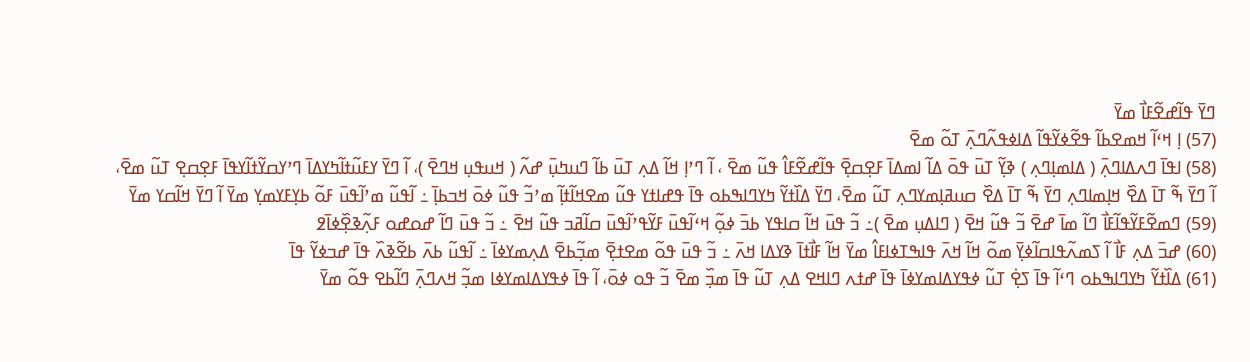ߣߌ߫ ߟߊ߬ߝߐ߬ߓߊ߯ ߘߌ߫
(57) ߊ߲ ߞߵߊ߬ ߞߘߐߕߊ߬ ߟߐ߬ߦߌ߬ߟߊ߬ ߡߊߦߟߍ߬ߣߍ߲߫ ߠߋ߬ ߘߐ߫
(58) ߊߟߊ߫ ߣߍߡߊߣߍ߲߫ ( ߡߊߘߊ߲ߣߍ߲ ) ߢߌ߲߬ ߠߎ߫ ߟߋ߫ ߡߊ߬ ߊߘߡߊ߫ ߓߐ߲ߛߐ߲߫ ߟߊ߬ߝߐ߬ߓߊ߮ ߟߎ߬ ߘߐ߫ ، ߊ߬ ߣߴߊ߲ ߞߊ߬ ߡߍ߲ ߠߎ߫ ߕߊ߬ ߣߎߤߎ߲߫ ߝߍ߬ ( ߞߎߟߎ߲ ߞߣߐ߫ )، ߊ߬ ߣߌ߫ ߌߓߎ߬ߙߊ߬ߤߌߡߊ߫ ߣߴߌߛߌ߬ߙߊ߬ߌߟߊ߫ ߓߐ߲ߛߐ߲ ߠߎ߬ ߘߐ߫، ߊ߬ ߣߌ߫ ߒ߬ ߠߊ߫ ߡߐ߰ ߞߊ߲ߘߊߣߍ߲ ߣߌ߫ ߒ߬ ߠߊ߫ ߡߐ߰ ߛߎߥߊ߲ߘߌߣߍ߲ ߠߎ߬ ߘߐ߫، ߣߌ߫ ߡߊ߰ߙߌ߬ ߤߌߣߊߒߕߋ ߟߊ߫ ߟߝߊߙߌ ߟߎ߬ ߘߐߞߊ߬ߙߊ߲߬ ߘߴߏ߬ ߟߎ߬ ߦߋ߫ ߞߏߕߊ߲߫ ߸ ߊ߬ߟߎ߬ ߘߴߊ߬ߟߎ߫ ߓߋ߬ ߕߌ߲ߓߌߘߌ߲ ߘߌ߫ ߊ߬ ߣߌ߫ ߞߊ߬ߛߌ ߘߌ߫
(59) ߣߘߐ߬ߓߌ߬ߟߊ߬ߓߊ߯ ߣߊ߬ ߘߊ߫ ߝߐ߫ ߏ߬ ߟߎ߬ ߞߐ߫ ( ߣߊߡߎ߲ ߘߐ߫ )߸ ߏ߬ ߟߎ߫ ߞߊ߬ ߛߊߟߌ ߕߏ߫ ߦߋ߲߬ ߞߵߊ߬ߟߎ߫ ߓߌ߬ߟߴߊ߬ߟߎ߫ ߛߊ߬ߥߏ ߟߎ߬ ߞߐ߫ ߸ ߏ߬ ߟߎ߫ ߣߊ߬ ߝߋߝߋ ߓߍ߲߬ߢߐ߲߰ߦߊ߫߶
(60) ߝߏ߫ ߡߍ߲ ߓߊ߯ ߊ߬ ߖߘߍ߬ߟߊߛߊ߬ߦߌ߲߫ ߘߋ߬ ߞߊ߬ ߞߍ߫ ߟߊߒߠߦߊߓߊ߮ ߘߌ߫ ߞߊ߬ ߓߊ߯ߙߊ߫ ߢߌߡߊ ߞߍ߫ ߸ ߏ߬ ߟߎ߫ ߟߋ߬ ߘߐߙߐ߲߫ ߘߏ߲߬ߕߐ߫ ߡߍ߲ߘߌߦߊ߫ ߸ ߊ߬ߟߎ߬ ߕߍ߫ ߕߐ߬ߢߍ߰ ߟߊ߫ ߝߏߦߌ߬ ߟߊ߫
(61) ߡߊ߰ߙߌ߬ ߤߌߣߊߒߕߋ ߣߵߊ߬ ߟߊ߫ ߖߐ߲߭ ߠߎ߬ ߦߟߌߡߊߘߌߦߊ߫ ߟߊ߫ ߝߙߍ ߣߊߞߐ ߡߍ߲ ߠߎ߬ ߟߊ߫ ߘߏ߲߰ ߘߐ߫ ߏ߬ ߟߋ ߦߋ߫، ߊ߬ ߟߊ߫ ߦߟߌߡߊߘߌߦߊ ߘߏ߲߬ ߞߍߣߍ߲߫ ߣߊ߬ߕߐ ߟߋ߬ ߘߌ߫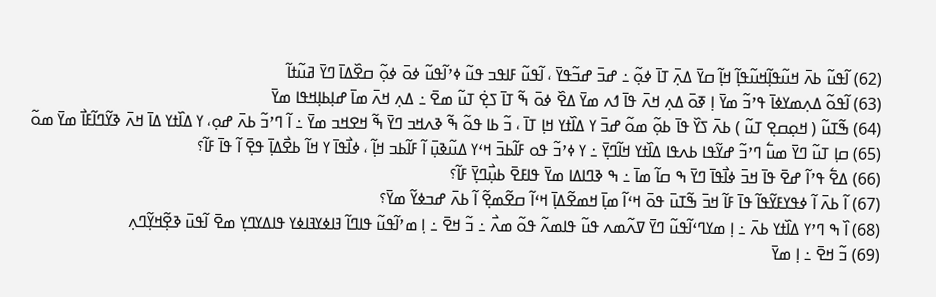(62) ߊ߬ߟߎ߬ ߕߍ߫ ߞߎ߬ߟߊ߲߬ߞߎ߬ߟߊ߲߬ ߞߊ߲߬ ߛߌ߫ ߡߍ߲߫ ߠߊ߫ ߦߋ߲߬ ߸ ߝߏ߫ ߝߏ߬ߟߌ߫ ، ߊ߬ߟߎ߬ ߓߊߟߏ ߟߎ߬ ߦߴߊ߬ߟߎ߬ ߦߋ߫ ߦߋ߲߬ ߛߐ߰ߡߊ߫ ߣߌ߫ ߥߎ߬ߙߊ߬
(63) ߊ߬ߟߋ߬ ߡߍ߲ߘߌߦߊ߫ ߟߴߏ߬ ߘߌ߫ ߊ߲ ߧߋ߫ ߡߍ߲ ߞߍ߫ ߟߊ߫ ߗߍ ߘߌ߫ ߡߐ߰ ߦߋ߫ ߒ߬ ߠߊ߫ ߖߐ߲߭ ߠߎ߬ ߘߐ߫ ߸ ߡߍ߲ ߞߍ߫ ߘߊ߫ ߝߊ߲ߕߊ߲ߞߟߊ ߘߌ߫
(64) ߒ߬ߠߎ߬ ( ߞߋ߲ߛߐ߲ ߠߎ߬ ) ߕߍ߫ ߖߌ߰ ߟߊ߫ ߕߋ߲߬ ߘߋ߬ ߝߏ߫ ߌ ߡߊ߰ߙߌ ߞߊ߲ ߠߊ߫ ، ߏ߬ ߕߊ ߟߋ߬ ߒ߬ ߢߍߞߏ ߣߌ߫ ߒ߬ ߞߐߞߏ ߘߌ߫ ߸ ߊ߬ ߣߴߏ߬ ߕߍ߫ ߝߋ߲، ߌ ߡߊ߰ߙߌ ߡߊ߫ ߞߍ߫ ߢߌ߬ߣߊ߬ߓߊ߯ ߘߌ߫ ߘߋ߬
(65) ߛߊ߲ ߠߎ߬ ߣߌ߫ ߘߎ߱ ߣߴߏ߬ ߝߌ߬ߟߊ ߕߍߟߊ ߡߊ߰ߙߌ ߞߊ߬ߣߌ߲߫ ߸ ߌ ߦߴߏ߬ ߟߋ ߓߊ߬ߕߏ߫ ߞߵߌ ߡߎ߬ߢߎ߲߫ ߊ߬ ߓߊ߬ߕߏ ߞߊ߲߬ ، ߦߊ߯ߟߊ߫ ߌ ߞߊ߬ ߕߐ߯ߡߊ߲߫ ߟߐ߲߫ ߊ߬ ߟߊ߫ ߓߊ߬؟
(66) ߡߐ߱ ߟߴߊ߬ ߝߐ߫ ߟߊ߫ ߞߏ߫ ߦߊ߯ߟߊ߫ ߣߌ߫ ߒ ߛߊ߬ ߘߊ߫ ߸ ߒ ߢߣߊߡߊ ߘߌ߫ ߟߊߓߐ߫ ߕߎ߲߯ߣߌ߲߫ ߓߊ߬؟
(67) ߊ߬ ߕߍ߫ ߊ߬ ߦߟߌߓߌ߬ߟߊ߬ ߟߊ߫ ߓߊ߬ ߞߏ߫ ߒ߬ߠߎ߫ ߟߋ߫ ߞߵߊ߬ ߘߊ߲߫ ߞߘߐ߬ߡߊ߲߫ ߞߵߊ߬ ߛߐ߬ߘߐ߲߬ ߊ߬ ߕߍ߫ ߝߏߦߌ߬ ߘߌ߫؟
(68) ߊ߰ ߒ ߣߴߌ ߡߊ߰ߙߌ ߕߍ߫ ߸ ߊ߲ ߘߌߣߵߊ߬ߟߎ߬ ߣߌ߫ ߜߍ߬ߘߍ ߟߎ߬ ߟߊߘߍ߬ ߟߋ߬ ߘߍ߯ ߸ ߏ߬ ߞߐ߫ ߸ ߊ߲ ߘߴߊ߬ߟߎ߬ ߟߊߣߊ߬ ߔߊߦߌߔߊߦߌ ߟߊߡߌߣߌ߲ ߘߐ߫ ߊ߬ߟߎ߫ ߢߐ߲߬ߞߌ߲߬ߣߍ߲
(69) ߏ߬ ߞߐ߫ ߸ ߊ߲ ߘߌ߫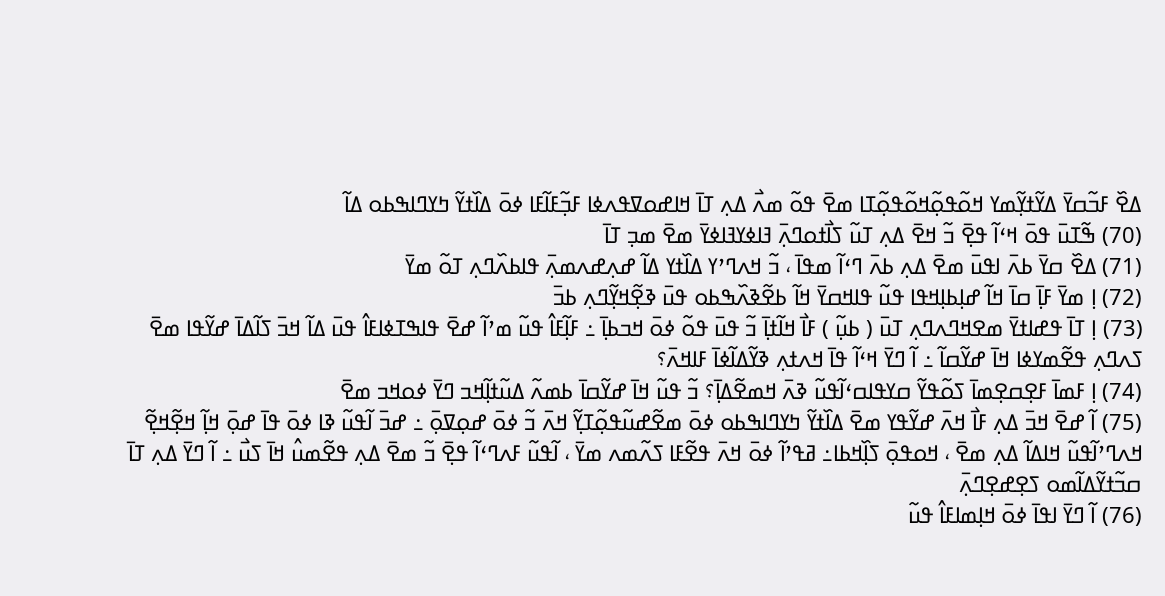ߡߐ߰ ߓߏ߬ߛߌ߫ ߡߌ߬ߙߌ߲߬ߘߌ ߞߋ߬ߟߋ߲߬ߞߋ߬ߟߋ߲߬ߠߊ ߘߐ߫ ߟߋ߬ ߘߍ߯ ߡߍ߲ ߠߊ߫ ߞߊߝߋߜߟߍߦߊ ߓߏ߲߬ߓߊ߬ߓߊ ߦߋ߫ ߡߊ߰ߙߌ߬ ߤߌߣߊߒߕߋ ߡߊ߬
(70) ߒ߬ߠߎ߫ ߟߋ߫ ߞߵߊ߬ ߟߐ߲߫ ߏ߬ ߞߐ߫ ߡߍ߲ ߠߎ߬ ߖߊ߯ߙߋߣߍ߲߫ ߔߊߦߌߔߊߦߌ߫ ߘߐ߫ ߘߏ߲ ߠߊ߫
(71) ߡߐ߰ ߛߌ߫ ߕߍ߫ ߊߟߎ߫ ߘߐ߫ ߡߍ߲ ߕߍ߫ ߣߵߊ߬ ߘߟߊ߫ ، ߏ߬ ߞߍߣߴߌ ߡߊ߰ߙߌ ߡߊ߬ ߝߍ߲ߝߍߘߍ߲߫ ߟߊߕߍ߰ߣߍ߲ ߠߋ߬ ߘߌ߫
(72) ߊ߲ ߘߌ߫ ߓߊ߲߫ ߛߊ߫ ߞߊ߬ ߝߊ߲ߕߊ߲ߞߟߊ ߟߎ߬ ߟߊߞߛߌ߫ ߞߊ߬ ߕߐ߬ߢߍ߰ߒߕߋ ߟߎ߫ ߢߐ߲߬ߞߌ߲߬ߣߍ߲ ߕߏ߫
(73) ߊ߲ ߠߊ߫ ߟߝߊߙߌ߫ ߘߐߞߣߍߣߍ߲ ߠߎ߫ ( ߕߎ߲߬ ) ߓߊ߯ ߞߊ߬ߙߊ߲߫ ߏ߬ ߟߎ߫ ߟߋ߬ ߦߋ߫ ߞߏߕߊ߲߫ ߸ ߓߊ߲߬ߓߊ߮ ߟߎ߬ ߘߴߊ߬ ߝߐ߫ ߟߊߒߠߦߊߓߊ߮ ߟߎ߫ ߡߊ߬ ߞߏ߫ ߖߊ߬ߡߊ߫ ߝߌ߬ߟߊ ߘߐ߫ ߖߍߣߍ߲ ߟߐ߬ߘߌߦߊ ߞߊ߫ ߝߌ߬ߛߊ߬ ߸ ߊ߬ ߣߌ߫ ߞߵߊ߬ ߟߊ߫ ߞߍߙߍ߲ ߢߌ߬ߡߊ߬ߦߊ߫ ߓߊߞߍ߫؟
(74) ߊ߲ ߓߘߊ߫ ߓߐ߲ߛߐ߲ߘߊ߫ ߖߋ߬ߟߌ߬ ߛߌߟߊߛߵߊ߬ߟߎ߬ ߢߍ߫ ߞߘߐ߬ߡߊ߲߫؟ ߏ߬ ߟߎ߬ ߞߊ߫ ߝߌ߬ߛߊ߫ ߕߘߍ߬ ߡߎ߬ߙߊ߲߬ߞߏ ߣߌ߫ ߦߋߞߏ ߘߐ߫
(75) ߊ߬ ߝߐ߫ ߞߏ߫ ߡߍ߲ ߓߊ߯ ߞߍ߫ ߝߌ߬ߟߌ ߘߐ߫ ߡߊ߰ߙߌ߬ ߤߌߣߊߒߕߋ ߦߋ߫ ߘߐ߬ߝߎ߬ߟߋ߲߬ߠߌ߲߬ ߞߍ߫ ߏ߬ ߦߋ߫ ߝߋ߲ߜߋ߲߫ ߸ ߝߏ߫ ߊ߬ߟߎ߬ ߢߊ ߦߋ߫ ߟߊ߫ ߝߋ߲߫ ߞߊ߲߬ ߞߐ߲߬ߞߐ߲߬ ߞߍߣߴߊ߬ߟߎ߬ ߞߊߡߊ߬ ߡߍ߲ ߘߐ߫ ، ߞߋߟߋ߲߫ ߖߊ߲߰ߞߕߊ߸ ߥߟߴߊ߬ ߦߋ߫ ߞߍ߫ ߟߐ߬ߓߊ ߖߍ߬ߘߍ ߘߌ߫ ، ߊ߬ߟߎ߬ ߓߍߣߵߊ߬ ߟߐ߲߫ ߏ߬ ߘߐ߫ ߡߍ߲ ߟߐ߬ߘߎ߮ ߞߊ߫ ߖߎ߯ ߸ ߊ߬ ߣߌ߫ ߡߍ߲ ߠߊ߫ ߛߏ߬ߙߌ߬ߡߊ߬ߘߋ ߖߐ߲ߝߐ߲ߣߍ߲߫
(76) ߊ߬ ߣߌ߫ ߊߟߊ߫ ߦߋ߫ ߞߊ߲ߘߊߓߊ߮ ߟߎ߬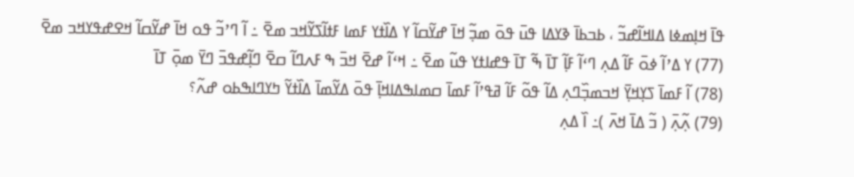ߟߊ߫ ߞߊ߲ߘߦߊ ߡߊߞߊ߬ߝߏ߬ ، ߕߏߕߊ߫ ߢߌߡߊ ߟߎ߫ ߟߋ߫ ߘߏ߲߬ ߞߊ߫ ߝߌ߬ߛߊ߬ ߌ ߡߊ߰ߙߌ ߓߘߊ ߓߙߊ߬ߖߌ߬ߞߏ ߘߐ߫ ߸ ߊ߬ ߣߴߏ߬ ߟߋ ߞߊ߫ ߝߌ߬ߛߊ߬ ߞߐߝߟߌߞߏ ߘߐ߫
(77) ߌ ߡߴߊ߬ ߦߋ߫ ߓߊ߬ ߡߍ߲ ߣߵߊ߬ ߓߊ߲߬ ߠߊ߫ ߒ߬ ߠߊ߫ ߟߝߊߙߌ ߟߎ߬ ߘߐ߫ ߸ ߞߵߊ߬ ߝߐ߫ ߞߏ߫ ߒ ߓߍߣߊ߬ ߛߐ߫ ߣߊ߲߬ߝߟߏ߫ ߣߌ߫ ߘߋ߲߫ ߠߊ߫
(78) ߊ߬ ߓߘߊ߫ ߖߌ߲ߞߌ߲߫ ߞߏߘߏ߲߰ߣߍ߲ ߡߊ߬ ߟߋ߬ ߓߊ߬ ߥߟߴߊ߬ ߓߘߊ߫ ߛߘߊߒߡߊߞߊ߲߫ ߟߋ߫ ߡߌ߬ߘߊ߫ ߡߊ߰ߙߌ߬ ߤߌߣߊߒߕߋ ߝߍ߬؟
(79) ߍ߲߬ߍ߲߫ ( ߏ߬ ߡߊ߫ ߞߍ߫ )߸ ߊ߰ ߡߍ߲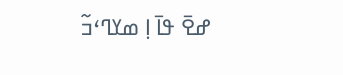ߝߐ߫ ߟߊ߫ ߊ߲ ߘߌߣߵߏ߬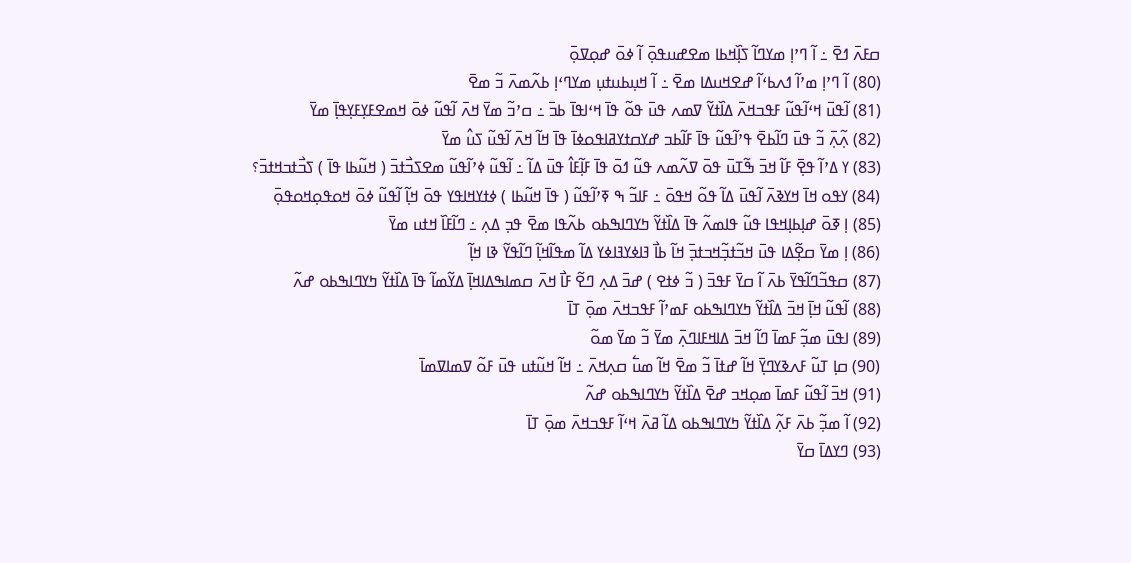ߛߓߍ߫ ߗߐ߫ ߸ ߊ߬ ߣߴߊ߲ ߘߌߣߊ߬ ߖߊ߲߰ߞߕߊ ߘߐߝߎߟߋ߲߫ ߊ߬ ߦߋ߫ ߝߋ߲ߜߋ߲߫
(80) ߊ߬ ߣߴߊ߲ ߘߴߊ߬ ߗߍߕߵߊ߬ ߝߐߞߎߡߊ ߘߐ߫ ߸ ߊ߬ ߞߎ߲ߕߎߙߎ߲ ߘߌߣߵߊ߲ ߕߍ߬ߘߍ߫ ߏ߬ ߘߐ߫
(81) ߊ߬ߟߎ߫ ߞߵߊ߬ߟߎ߬ ߓߟߏߞߍ߫ ߡߊ߰ߙߌ߬ ߜߘߍ ߟߎ߫ ߟߋ߬ ߟߊ߫ ߞߵߊߟߊ߫ ߕߏ߫ ߸ ߛߴߏ߬ ߘߌ߫ ߞߍ߫ ߊ߬ߟߎ߬ ߦߋ߫ ߞߘߐߓߌ߲ߓߌ߲ߟߊ߲߫ ߘߌ߫
(82) ߍ߲߬ߍ߲߫ ߏ߬ ߟߎ߫ ߣߊ߬ߕߐ߫ ߟߴߊ߬ߟߎ߬ ߟߊ߫ ߓߊ߬ߕߏ ߝߌߛߙߌߥߊߟߋߦߊ߫ ߟߊ߫ ߞߊ߬ ߞߍ߫ ߊ߬ߟߎ߬ ߖߎ߮ ߘߌ߫
(83) ߌ ߡߴߊ߬ ߟߐ߲߫ ߓߊ߬ ߞߏ߫ ߒ߬ߠߎ߫ ߟߋ߫ ߜߍ߬ߘߍ ߟߎ߬ ߗߋ߫ ߟߊ߫ ߓߊ߲߬ߓߊ߮ ߟߎ߫ ߡߊ߬ ߸ ߊ߬ߟߎ߬ ߦߴߊ߬ߟߎ߬ ߘߐߖߏ߯ߙߏ߫ ( ߞߎ߬ߕߊ ߟߊ߫ ) ߖߏ߯ߙߏߞߙߏ߫؟
(84) ߌߟߋ ߞߊ߫ ߞߌߢߍ߫ ߊ߬ߟߎ߫ ߡߊ߬ ߟߋ߬ ߞߟߋ߫ ߸ ߓߊߏ߬ ߒ ߧߴߊ߬ߟߎ߬ ( ߟߊ߫ ߞߎ߬ߕߊ ) ߦߙߌߞߊߟߌ ߟߋ߫ ߞߊ߲߬ ߊ߬ߟߎ߬ ߦߋ߫ ߞߋߟߋ߲ߞߋߟߋ߲߫
(85) ߊ߲ ߧߋ߫ ߝߊ߲ߕߊ߲ߞߟߊ ߟߎ߬ ߟߊߘߍ߬ ߟߊ߫ ߡߊ߰ߙߌ߬ ߤߌߣߊߒߕߋ ߕߍ߬ߟߊ ߘߐ߫ ߟߏ߲ ߡߍ߲ ߸ ߣߊ߬ߓߊ߰ ߞߙߎ ߘߌ߫
(86) ߊ߲ ߘߌ߫ ߛߐ߲߬ߡߊ ߟߎ߫ ߞߏ߬ߙߏ߲߬ߞߏߙߏ߲߫ ߞߊ߬ ߕߊ߯ ߔߊߦߌߔߊߦߌ ߡߊ߬ ߘߟߊ߬ߞߊ߲߬ ߣߊ߬ߟߌ߬ ߢߊ ߞߊ߲߬
(87) ߛߟߏ߬ߣߊ߬ߟߌ߫ ߕߍ߫ ߊ߬ ߛߌ߫ ߓߟߏ߫ ( ߏ߬ ߦߙߐ ) ߝߏ߫ ߡߍ߲ ߣߐ߬ ߓߊ߯ ߞߍ߫ ߛߘߊߒߡߊߞߊ߲߫ ߡߌ߬ߘߊ߬ ߟߊ߫ ߡߊ߰ߙߌ߬ ߤߌߣߊߒߕߋ ߝߍ߬
(88) ߊ߬ߟߎ߬ ߞߊ߲߫ ߞߏ߫ ߡߊ߰ߙߌ߬ ߤߌߣߊߒߕߋ ߓߘߴߊ߬ ߓߟߏߞߍ߫ ߘߋ߲߫ ߠߊ߫
(89) ߊߟߎ߫ ߘߏ߲߬ ߓߘߊ߫ ߣߊ߬ ߞߏ߫ ߡߊߞߓߊߣߍ߲߫ ߘߌ߫ ߏ߬ ߘߌ߫ ߘߋ߬
(90) ߛߊ߲ ߠߎ߬ ߓߍߢߌߣߌ߲߫ ߞߊ߬ ߝߙߊ߫ ߏ߬ ߘߐ߫ ߞߊ߬ ߘߎ߱ ߛߍ߲ߞߍ߫ ߸ ߞߊ߬ ߞߎ߬ߙߎ ߟߎ߫ ߓߋ߬ ߜߘߊߜߘߊ߫
(91) ߞߏ߫ ߊ߬ߟߎ߬ ߓߘߊ߫ ߘߋ߲ߞߏ ߝߐ߫ ߡߊ߰ߙߌ߬ ߤߌߣߊߒߕߋ ߝߍ߬
(92) ߊ߬ ߘߏ߲߬ ߕߍ߫ ߓߍ߲߬ ߡߊ߰ߙߌ߬ ߤߌߣߊߒߕߋ ߡߊ߬ ߥߍ߫ ߞߵߊ߬ ߓߟߏߞߍ߫ ߘߋ߲߫ ߠߊ߫
(93) ߣߌߡߊ߫ ߛߌ߫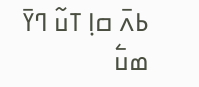ߕߍ߫ ߛߊ߲ ߠߎ߬ ߣߌ߫ ߘߎ߱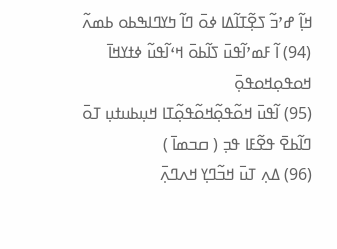ߞߊ߲߬ ߝߴߏ߬ ߖߐ߲߬ߠߊ߬ߡߊ ߦߋ߫ ߣߊ߬ ߤߌߣߊߒߕߋ ߕߘߍ߬
(94) ߊ߬ ߓߘߴߊ߬ߟߎ߫ ߖߊ߬ߕߋ߫ ߞߵߊ߬ߟߎ߬ ߦߙߌߞߊ߫ ߞߋߟߋ߲ߞߋߟߋ߲߫
(95) ߊ߬ߟߎ߫ ߞߋ߬ߟߋ߲߬ߞߋ߬ߟߋ߲߬ߠߊ ߞߎ߲ߕߎߙߎ߲ ߠߋ߫ ߣߊ߬ߕߐ߫ ߟߐ߬ߓߊ ߟߏ߲ ( ߛߏߘߊ߫ )
(96) ߡߍ߲ ߠߎ߫ ߞߏ߬ߣߌ߲ ߞߍߣߍ߲߫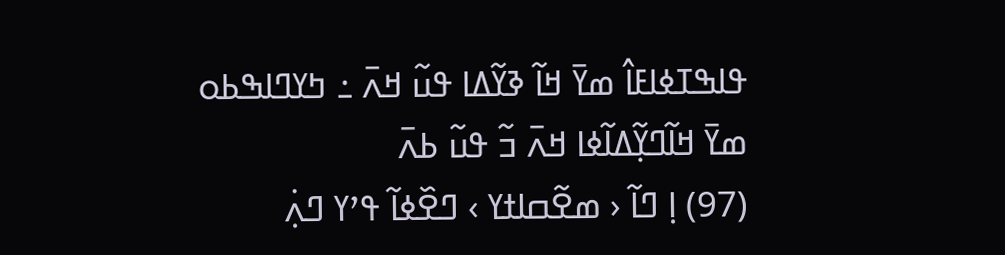ߟߊߒߠߦߊߓߊ߮ ߘߌ߫ ߞߊ߬ ߢߌ߬ߡߊ ߟߎ߬ ߞߍ߫ ߸ ߤߌߣߊߒߕߋ ߘߌ߫ ߞߊ߬ߣߌ߲߬ߡߊ߬ߦߊ ߞߍ߫ ߏ߬ ߟߎ߬ ߕߍ߫
(97) ߊ߲ ߣߊ߬ ‹ ߘߐ߬ߛߊߙߌ › ߣߐ߰ߦߊ߬ ߟߴߌ ߣߍ߲߭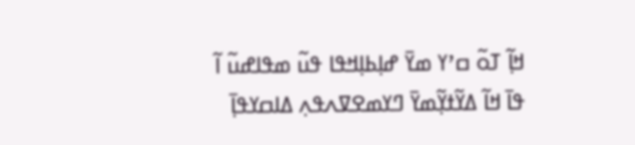ߞߊ߲߬ ߠߋ߬ ߛߴߌ ߘߌ߫ ߝߊ߲ߕߊ߲ߞߟߊ ߟߎ߬ ߘߟߊߝߎ߬ ߊ߬ ߟߊ߫ ߞߊ߬ ߡߌ߬ߙߌ߲߬ߘߌ߫ ߣߌߘߐߜߍߟߍ߲ ߡߊߛߌߟߊ߲߫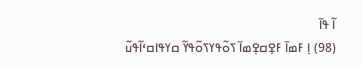ߊ߬ ߟߊ߫
(98) ߊ߲ ߓߘߊ߫ ߓߐ߲ߛߐ߲ߘߊ߫ ߖߋ߬ߟߌߖߋ߬ߟߌ߬ ߛߌߟߊߛߵߊ߬ߟߎ߬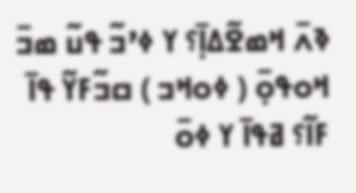ߢߍ߫ ߞߘߐ߬ߡߊ߲߫؟ ߌ ߦߴߏ߬ ߟߎ߬ ߘߏ߫ ߞߋߟߋ߲߫ ( ߦߋߞߏ ) ߛߏ߬ߓߌ߬ ߟߊ߫ ߓߊ߬؟ ߥߟߊ߫ ߌ ߦߋ߫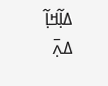ߡߊ߲߬ߞߊ߲߬ ߡߍ߲߫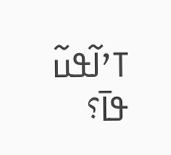ߠߴߊ߬ߟߎ߬ ߟߊ߫؟